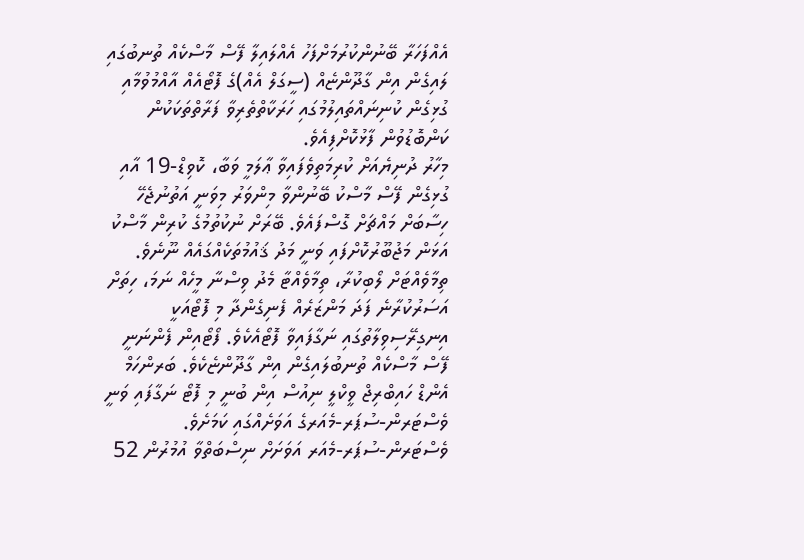އެއްފަހަރާ ބޭނުންކުރުމަށްފަހު އެއްލައިލާ ފޭސް މާސްކެއް ތުނބުގައި ލައިގެން އިން ގާދޫންޏެއް (ސީގަލް އެއް)ގެ ފޮޓޯއެއް އާއްމުވުމާއި ގުޅިގެން ކުނިނައްތައިލުމުގައި ހަރަކާތްތެރިވާ ފަރާތްތަކަކުން ކަންބޮޑުވުން ފާޅުކޮށްފިއެވެ.
މިހާރު ދުނިޔެއަށް ކުރިމަތިވެފައިވާ ޢާލަމީ ވަބާ، ކޮވިޑް-19 އާއި ގުޅިގެން ފޭސް މާސްކު ބޭނުންވާ މިންވަރު މިވަނީ އަތުނުޖެހޭ ހިސާބަށް މައްޗަށް ގޮސްފައެވެ. ބޭރަށް ނުކުތުމުގެ ކުރިން މާސްކު އަޅަން މަޖުބޫރުކޮށްފައި ވަނީ މަދު ޤައުމުތަކެއްގައެއް ނޫނެވެ.
ތިމާވެއްޓަށް ލޯބިކުރާ، ތިމާވެއްޓާ މެދު ވިސްނާ މީހެއް ނަމަ، ހިތަށް އަސަރުކުރާނެ ފަދަ މަންޒަރެއް ފެނިގެންދާ މި ފޮޓޯއަކީ އިނގިރޭސިވިލާތުގައި ނަގާފައިވާ ފޮޓޯއެކެވެ. ފޯޓޯއިން ފެންނަނީ ފޭސް މާސްކެއް ތުނބުލައިގެން އިން ގާދޫންޏެކެވެ. ބަރންހަމް އެންޑް ހައިބްރިޖް ވީކްލީ ނިއުސް އިން ބުނީ މި ފޮޓޯ ނަގާފައި ވަނީ ވެސްޓަރން-ސުޕަރ-މެއަރގެ އަވަށެއްގައި ކަމަށެވެ.
ވެސްޓަރން-ސުޕަރ-މެއަރ އަވަށަށް ނިސްބަތްވާ އުމުރުން 52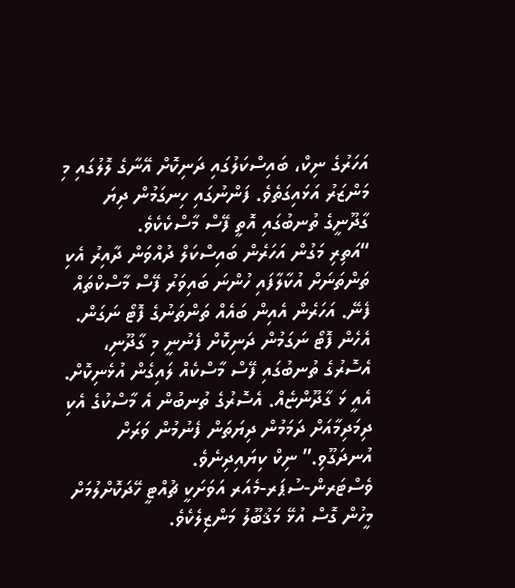އަހަރުގެ ނިކް، ބައިސްކަލުގައި ދަނިކޮށް އޭނާގެ ލޮލުގައި މި މަންޒަރު އަޅައިގަތެވެ. ފަންނުގައި ހިނގަމުން ދިޔަ ގާދޫނީގެ ތުނބުގައި އޮތީ ފޭސް މާސްކެކެވެ.
“އަތިރި މަގުން އަހަރެން ބައިސްކަލް ދުއްވަން ދާއިރު އެކި ތަންތަނަށް އުކާލާފައި ހުންނަ ބައިވަރު ފޭސް މާސްކްތައް ފެނޭ. އަހަރެން އެއިން ބައެއް ތަންތަނުގެ ފޮޓޯ ނަގަން. އެހެން ފޮޓޯ ނަގަމުން ދަނިކޮށް ފެނުނީ މި ގާދޫނި، އެސޮރުގެ ތުނބުގައި ފޭސް މާސްކެއް ލައިގެން އުޅެނިކޮށް. އެއީ ޅަ ގާދޫންޏެއް. އެސޮރުގެ ތުނބުން އެ މާސްކުގެ އެކި ދިމަދިމާއަށް ދަމަމުން ދިޔަތަން ފެނުމުން ވަރަށް އުނދަގޫވި.” ނިކް ކިޔައިދިނެވެ.
ވެސްޓަރން-ސުޕަރ-މެއަރ އަވަށަކީ ޗުއްޓީ ހޭދަކޮށްލުމަށް މީހުން ގޮސް އުޅޭ މަޤުބޫލު މަންޒިލެކެވެ.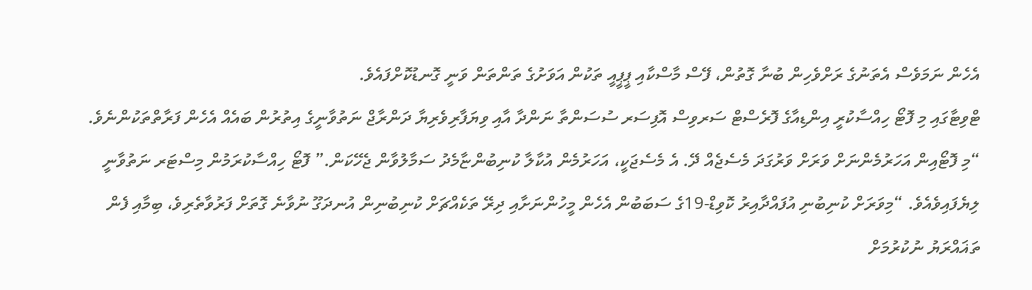އެހެން ނަމަވެސް އެތަނުގެ ރަށްވެހިން ބުނާ ގޮތުން، ފޭސް މާސްކާއި ޕީޕީއީ ތަކުން އަވަށުގެ ތަންތަން ވަނީ ގޮނޑުކޮށްފައެވެ.
ޓްވިޓާގައި މި ފޮޓޯ ހިއްސާކުރީ އިންޑިއާގެ ފޮރެސްޓް ސަރވިސް އޮފިސަރ ސުސަންތާ ނަންދާ އާއި ވިޔަފާރިވެރިޔާ ދަންރާޖް ނަތުވާނީގެ އިތުރުން ބައެއް އެހެން ފަރާތްތަކުންނެވެ.
“މި ފޮޓޯއިން އަހަރުމެންނަށް ވަރަށް ވަރުގަދަ މެސެޖެއް ދޭ. އެ މެސެޖަކީ، އަހަރުމެން އުކާލާ ކުނިބުންޏާމެދު ސަމާލުވާން ޖެހޭކަން.” ފޮޓޯ ހިއްސާކުރަމުން މިސްޓަރ ނަތުވާނީ ލިޔެފައިވެއެވެ. “މިވަރަށް ކުނިބުނި އުފައްދާއިރު ކޮވިޑް-19ގެ ސަބަބުން އެހެން މީހުންނަށާއި ދިރޭ ތަކެއްޗަށް ކުނިބުނިން އުނދަގޫ ނުވާނެ ގޮތަށް ފަރުވާތެރިވެ، ބިމާއި ފެން ތަޣައްރަޔު ނުކުރުމަށް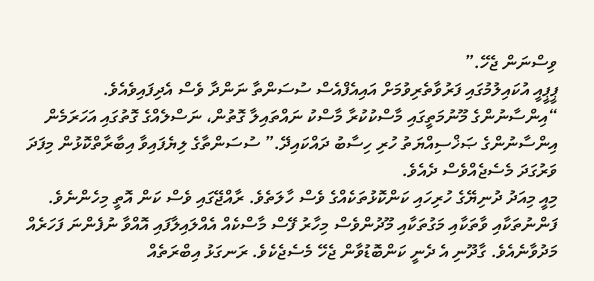ވިސްނަން ޖެހޭ.”
ޕީޕީއީ އުކައިލުމުގައި ފަރުވާތެރިވުމަށް އައިއެފްއެސް ސުސަންތާ ނަންދާ ވެސް އެދިފައިވެއެވެ.
“އިންސާނުންގެ މޫނުމަތީގައި މާސްކުކުރާ މާސްކު ނައްތައިލާ ގޮތުން، ނަސްލެއްގެ ގޮތުގައި އަހަރަމެން އިންސާނުންގެ ޞަޚްސިއްޔަތު ހުރި ހިސާބު ދައްކައިދޭ.” ސުސަންތާގެ ލިޔެފައިވާ އިބާރާތްކޮޅުން މިފަދަ ވަރުގަދަ މެސެޖެއްވެސް ދެއެވެ.
މިއީ މިއަދު ދުނިޔޭގެ ހުރިހައި ކަންކޮޅުތަކެއްގެ ވެސް ހާލަތެވެ. ރާއްޖޭގައި ވެސް ކަން އޮތީ މިހެންނެވެ. ފަންނުތަކާއި ވާތަކާއި މަގުތަކާއި މޫދުންވެސް މިހާރު ފޭސް މާސްކެއް އެއްލައިލާފައި އޮއްވާ ނުފެންނަ ފަހަރެއް މަދުވާނެއެވެ. ގާދޫނި އެ ދެނީ ކަންބޮޑުވާން ޖެހޭ މެސެޖެކެވެ. ރަނގަޅު އިބްރަތެއް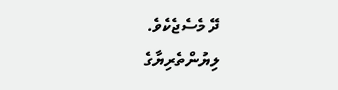ދޭ މެސެޖެކެވެ.
ލިޔުންތެރިޔާގެ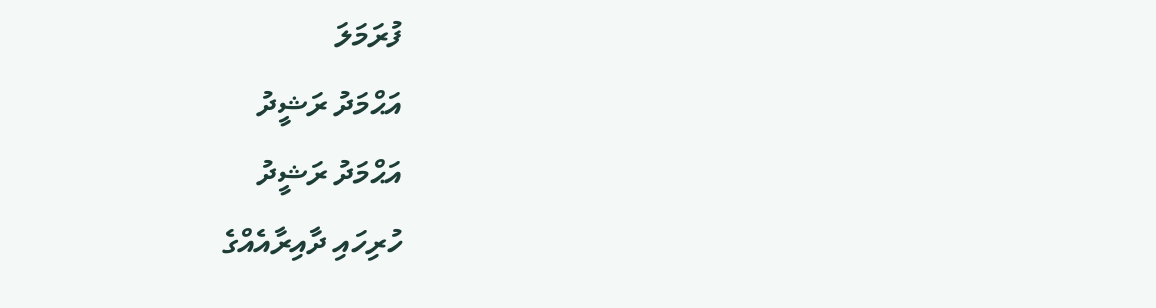ފުރަމަލަ
އަޙްމަދު ރަޝީދު
އަޙްމަދު ރަޝީދު
ހުރިހައި ދާއިރާއެއްގެ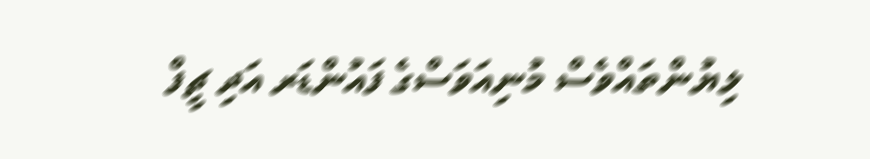ލިޔުންތައްވެސް މުނިއަވަސްގެ ފައުންޑަރ އަދި ޗީފް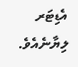އެޑިޓަރ ލިޔާނެއެވެ.